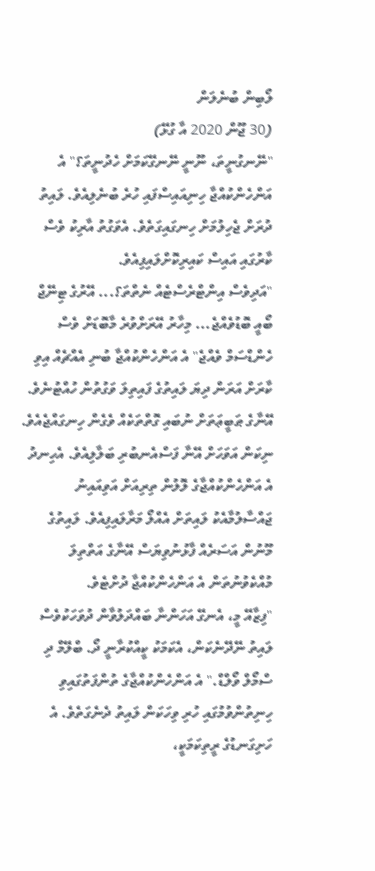ލޯބިން ބުނެލަން
(30 ޖޫން 2020 އާ ގުޅޭ)
"ނޭނގުނީތަ، ނޫނީ ނޭނގޭކަމަށް ހެދުނީތަ؟" އެ އަންހެންކުއްޖާ ހިނިއައިސްފައި ހުރެ ބުނެލިއެވެ. ލައިތު ދުރަށް ޖެހިލުމަށް ހިނގައިގަތެވެ. އެވަގުތު އާރިކު ވެސް ކާރުގައި އައިސް ކައިރިކޮށްލައިފިއެވެ.
"އަދިވެސް އިންޓްރެސްޓެއް ނެތްތަ؟... އޭރުގެ ޓިނޭޖް ބޯއީ ބޮޑުވެއްޖެ... މިހާރު އޭރަށްވުރެ މާބޮޑަށް ވެސް ހެންޑްސަމް ވެއްޖެ" އެ އަންހެންކުއްޖާ ބުނި އެއްޗެއް އިވި ކާރަށް އަރަން ދިޔަ ލައިތުގެ ފައިތިލަ ވަގުތުން ހުއްޓުނެވެ. އޭނާގެ ޠަބީޢަތަށް ނުބައި ގޮތްތަކެއް ވެގެން ހިނގައްޖެއެވެ. ނިކަން އަވަހަށް އޭނާ ފަސްއެނބުރި ބަލާލިއެވެ. އެހިނދު އެ އަންހެންކުއްޖާގެ ލޮލުން ތިރިއަށް އަވިއައިނު ޖައްސާލުމާއެކު ލައިތަށް އެއްލޯ މަރާލައިފިއެވެ. ލައިތުގެ މޫނުން އަސަރެއް ފާޅުނުވިޔަސް އޭނާގެ އަތްތިލަ މުއްކެވުނުތަން އެ އަންހެންކުއްޖާ ދުށްޓެވެ.
"ފިޒާއޭ މީ، އެނގޭ އަހަންނާ ބައްދަލުވާން ދުވަހަކުވެސް ލައިތު ނޭދޭނެކަން، އެކަމަކު ކީއްކުރާނީ ދޯ. ބްލޭމް ދި ސްމޯލް ވޯލްޑް." އެ އަންހެންކުއްޖާގެ ތުންފަތުގައިވި ހިނިތުންވުމުގައި ހުރި ވިހަކަން ލައިތު ދެނެގަތެވެ. އެ ހަށިގަނޑުގެ ރީތިކަމަކީ،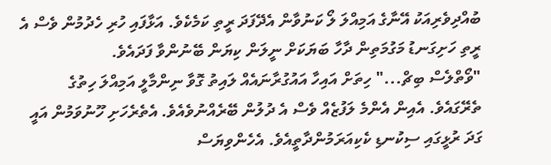ބުއްދިވެރިއަކު އޭނާގެ އަމިއްލަ ލޯ ކަނުވާން އެދޭފަދަ ރީތި ކަމެކެވެ. އަޅާފައި ހުރި ހެދުމުން ވެސް އެ ރީތި ހަށިގަނޑު މަގުމަތިން ދާހާ ބަޔަކަށް ނީލަން ކިޔަން ބޭނުންވާ ފަދައެވެ.
"ވޯތްލެސް ބިޗް..." ހިތަށް އައިހާ އައުގުރާނައެއް ލައިތު ގޮވާ ނިންމާލީ އަމިއްލަ ހިތުގެ ތެރޭގައެވެ. އެއިން އެންމެ ލަފުޒެއް ވެސް އެ ދުލުން ބޭރެއްނުވެއެވެ. އެތެރެހަށި ހޫނުވަމުން އައީ ގަދަ ރުޅީގައި ސިކުނޑި ކެކިއަރަމުންދާތީއެވެ. އެހެންވިޔަސް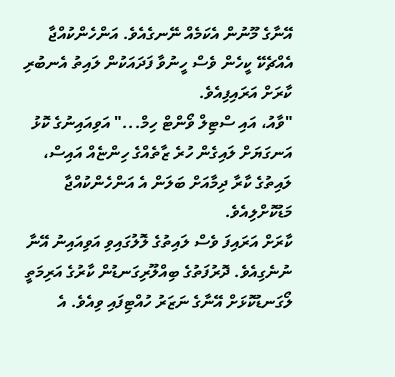އޭނާގެ މޫނުން އެކަމެއް ނޭނގެއެވެ. އަންހެންކުއްޖާ އެއްޗެކޭ ކީހެން ވެސް ހީނުވާ ފަދައަކުން ލައިތު އެނބުރި ކާރަށް އަރައިފިއެވެ.
"ވާއު، އައި ސްޓިލް ވޯންޓް ހިމް..." އަވިއައިނުގެ ކޮޅު އަނގަޔަށް ލައިގެން ހުރެ ޒާތެއްގެ ހިންޏެއް އައިސް، ލައިތުގެ ކާރާ ދިމާއަށް ބަލަން އެ އަންހެންކުއްޖާ މަޑުކޮށްލިއެވެ.
ކާރަށް އަރައިފަ ވެސް ލައިތުގެ ލޮލުގައިވި އަވިއައިނު އޭނާ ނުނެގިއެވެ. ދޮރުފަތުގެ ބިއްލޫރިގަނޑުން ކާރުގެ އަރިމަތީ ލޯގަނޑުކޮޅަށް އޭނާގެ ނަޒަރު ހުއްޓިފައި ވިއެވެ. އެ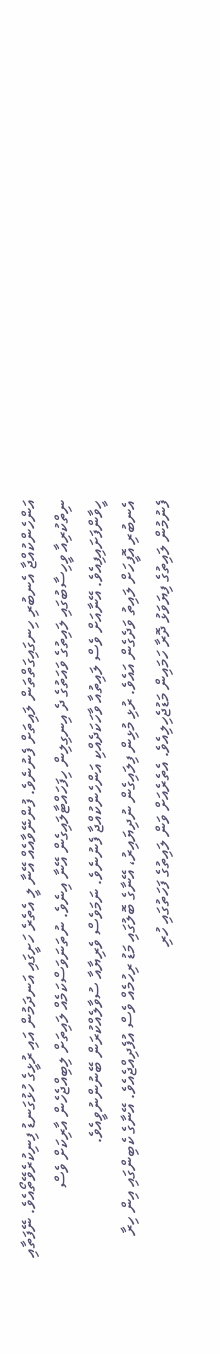އަންހެންކުއްޖާ އެނބުރި ހިނގައިގަތްތަން ލައިތަށް ފެނުނެވެ. ފުންނޭވާއެއް އޭނާ ލީ އެތެރެ ހަށީގައި އަނދަމުން އައި ރުޅީގެ ހުޅުގަނޑު ފިނިކުރެވޭތޯއެވެ. ނޭފަތާއި ނިތްކުރިއާ ވީހިސާބުގައި ލައިތުގެ ވައަތުގެ ދެ އިނގިލިން ހިފަހައްޓާލައިގެން އޭނާ އިނެވެ. ނުތަނަވަސްކަމެއް ލައިތަށް ލިބިއްޖެހެން އާރިކަށް ވެސް ހީވާންފަށައިފިއެވެ. އޭނާއަށް ވެސް ލައިތުއާ ވާހަކަދެއްކި އަންހެންކުއްޖާ ފެނުނެވެ. ނަމަވެސް ވެރިޔާއާ ސުވާލެއްކުރަން ބޭނުންނުވީއެވެ.
އެނބުރި އޮފީހަށް ލައިތު ވަދެގެން އައެވެ. ރުޅި މުޅިން ފިލައިގެން ނުދިޔައިރު، އޭނާގެ ބޮލުގައި މަޑު ރިހުމެއް ވެސް އުފެދިއްޖެއެވެ. އޭނާގެ ކެބިންގައި އިން ހިރާ ފެނުމުން ލައިތުގެ ފިޔަވަޅު ދޮރާ ހަމައިން މަޑުޖެހިލިއެވެ. އެތެރެއަށް ވަން ލައިތުގެ ފަހަތުގައި ހުރި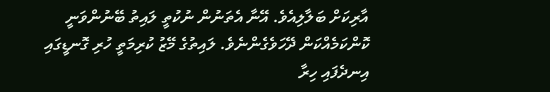އާރިކަށް ބަލާލިއެވެ. އޭނާ އެތަނުން ނުކުތީ ލައިތު ބޭނުންވަނީ ކޮންކަމެއްކަން ދޭހަވެގެންނެވެ. ލައިތުގެ މޭޒު ކުރިމަތީ ހުރި ގޮނޑީގައި އިނދެފައި ހިރާ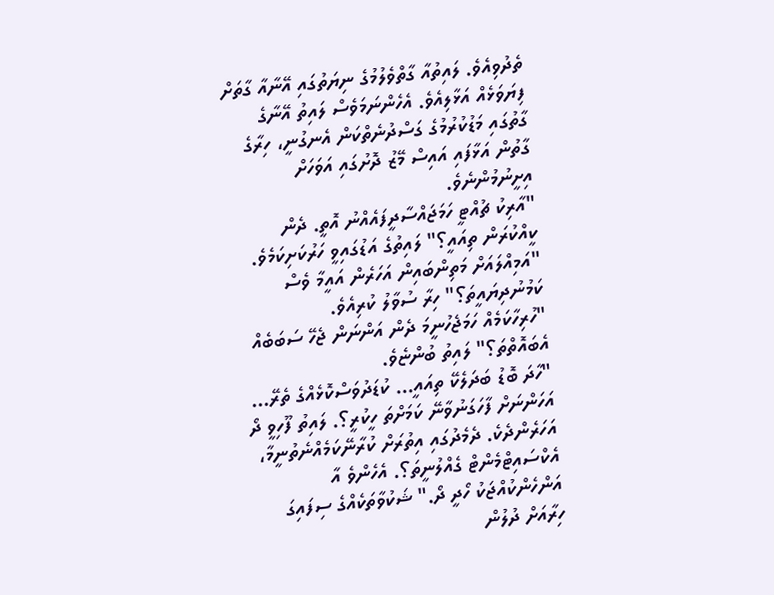ތެދުވިއެވެ. ލައިތުއާ ގާތްވެލުމުގެ ނިޔަތުގައި އޭނާއާ ގާތަށް ފިޔަވަޅެއް އަޅާލިއެވެ. އެހެންނަމަވެސް ލައިތު އޭނާގެ ގާތުގައި މަޑުކުރުމުގެ ގަސްދުނެތްކަން އެނގުނީ، ހިރާގެ ގާތުން އަޅާފައި އައިސް މޭޒު ދޮށުގައި އަވަހަށް އިށީނުމުންނެވެ.
"އާރިކު ޗުއްޓީ ހަމަޖައްސާދީފައެއްނު އޮތީ. ދެން ކީއްކުރަން ތިއައީ؟" ލައިތުގެ އަޑުގައިވީ ހަރުކަށިކަމެވެ.
"އަމިއްލައަށް މަތިންބައިން އަހަރެން އައީމާ ވެސް ކަމުނުދިޔައީތަ؟" ހިރާ ސުވާލު ކުރިއެވެ.
"ހުރިހާކަމެއް ހަމަޖެހުނީމަ ދެން އަންނަން ޖެހޭ ސަބަބެއް އެބައޮތްތަ؟" ލައިތު ބުންޏެވެ.
"ހާދަ ބޮޑު ބަދަލެކޭ ތިއައީ... ކުޑަދުވަސްކޮޅެއްގެ ތެރޭ... އަހަންނަށް ފާހަގަނުވާނޭ ކަމަށްތަ ހީކުރީ؟. ލައިތު ފޫހިވީ ދޯ އަހަރެންދެކެ. ދެމެދުގައި އިތުރަށް ކުރާނޭކަމެއްނެތުނީމާ، އެކްސައިޓްމެންޓް ގެއްލުނީތަ؟. އެހެންވެ އާ އަންހެންކުއްޖަކު ހޯދީ ދޯ." ޝަކުވާތަކެއްގެ ސިފައިގަ ހިރާއަށް ދުލުން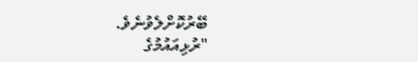ބޭރުކޮށްލެވުނެވެ.
"ރުޅިއައުމުގެ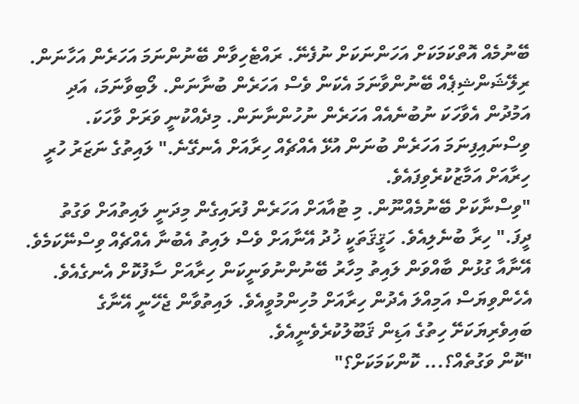ބޭނުމެއް އޮތްކަމަކަށް އަހަންނަކަށް ނުފެނޭ. ރައްޓެހިވާން ބޭނުންނަމަ އަހަރެން އަހާނަން. ރިލޭޝަންޝިޕެއް ބޭނުންވާނަމަ އެކަން ވެސް އަހަރެން ބުނާނަން. ލޯބިވާނަމަ، އަދި އަމުދުން އެވާހަކަ ނުބުނެއެއް އަހަރެން ނުހުންނާނަން. މިދެއްކުނީ ވަރަށް ވާހަކަ. ވިސްނައިފިނަމަ އަހަރެން ބުނަން އުޅޭ އެއްޗެއް ހިރާއަށް އެނގޭނެ." ލައިތުގެ ނަޒަރު ހުރީ ހިރާއަށް އަމާޒުކުރެވިފައެވެ.
"ވިސްނާކަށް ބޭނުމެއްނޫން. މި ޓުއާއަށް އަހަރެން ފުރައިގެން މިދަނީ ލައިތުއަށް ވަގުތު ދީފަ." ހިރާ ބުނެލިއެވެ. ހަޤީޤަތަކީ ޚުދު އޭނާއަށް ވެސް ލައިތު އެބުނާ އެއްޗެއް ވިސްނޭކަމެވެ. އޭނާއާ ގުޅުން ބާއްވަން ލައިތު މިހާރު ބޭނުންނުވަނީކަން ހިރާއަށް ސާފުކޮށް އެނގެއެވެ. އެހެންވިޔަސް އަމިއްލަ އެދުން ހިރާއަށް މުހިންމުވީއެވެ. ލައިތުވާން ޖެހޭނީ އޭނާގެ ބައިވެރިޔަކަށޭ ހިތުގެ އަޑިން ޤަބޫލުކުރެވެނީއެވެ.
"ކޮން ވަގުތެއް؟... ކޮންކަމަކަށް؟"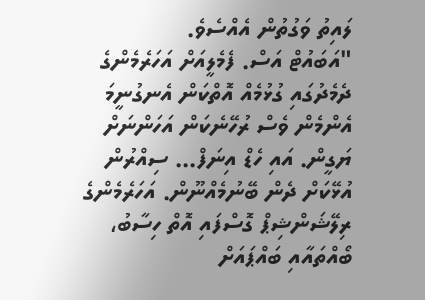ލައިތު ވަގުތުން އެއްސެވެ.
"އަބައުޓް އަސް. ފެމެލީއަށް އަހަރެމެންގެ ދެމެދުގައި ގުޅުމެއް އޮތްކަން އެނގުނީމަ އެންމެން ވެސް ރުހޭނެކަން އަހަންނަށް ޔަގީން. އައި ހެޑް އިނަފް... ސިއްރުން އުޅޭކަށް ދެން ބޭނުމެއްނޫން. އަހަރެމެންގެ ރިލޭޝަންޝިޕް ގޮސްފައި އޮތް ހިސާބު، ބޯއްތައާއި ބައްޕައަށް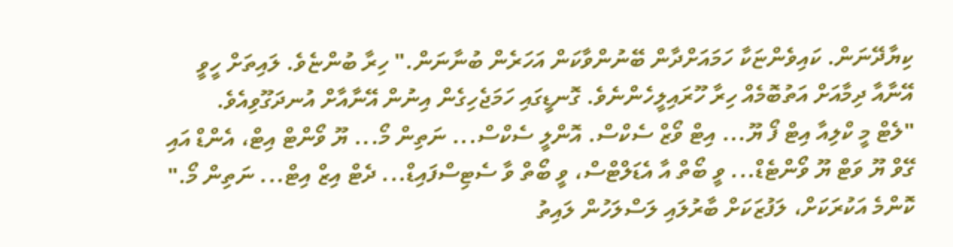ކިޔާދޭނަން. ކައިވެންޏަކާ ހަމައަށްދާން ބޭނުންވާކަން އަހަރެން ބުނާނަން." ހިރާ ބުންޏެވެ. ލައިތަށް ހީވީ އޭނާއާ ދިމާއަށް އަތުބޮމެއް ހިރާ ހޫރައިލީހެންނެވެ. ގޮނޑީގައި ހަމަޖެހިގެން އިނުން އޭނާއާށް އުނދަގޫވިއެވެ.
"ލެޓް މީ ކްލިއާ އިޓް ފޯ ޔޫ... އިޓް ވޯޒް ސެކްސް. އޮންލީ ސެކްސް... ނަތިން މޯ... ޔޫ ވޯންޓް އިޓް، އެންޑް އައި ގޭވް ޔޫ ވަޓް ޔޫ ވޯންޓެޑް... ވީ ބޯތް އާ އެޑަލްޓްސް، ވީ ބޯތް ވާ ސެޓިސްފައިޑް... ދެޓް އިޒް އިޓް... ނަތިން މޯ." ކޮންމެ އަކުރަކަށް، ލަފުޒަކަށް ބާރުލައި ލަސްލަހުން ލައިތު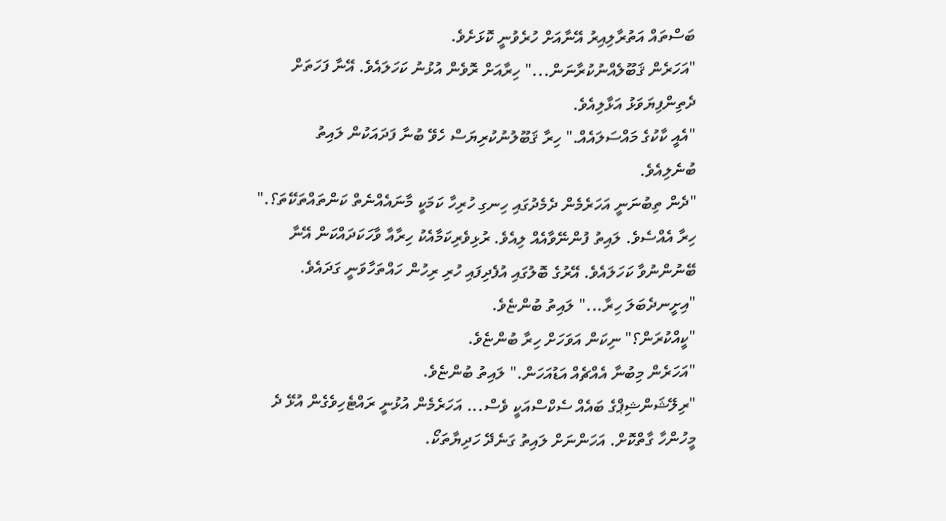ބަސްތައް އަތުރާލިއިރު އޭނާއަށް ހުރެވުނީ ކޮޅަށެވެ.
"އަހަރެން ޤަބޫލެއްނުކުރާނަން..." ހިރާއަށް ރޮވެން އުޅުނު ކަހަލައެވެ. އޭނާ ފަހަތަށް ދެތިންފިޔަވަޅު އަޅާލިއެވެ.
"އެއީ ކާކުގެ މައްސަލައެއް." ހިރާ ޤަބޫލުނުކުރިޔަސް ހެވޭ ބުނާ ފަދައަކުން ލައިތު ބުނެލިއެވެ.
"ދެން ތިބުނަނީ އަހަރެމެން ދެމެދުގައި ހިނގި ހުރިހާ ކަމަކީ މާނައެއްނެތް ކަންތައްތަކޭތަ؟." ހިރާ އެއްސެވެ. ލައިތު ފުންނޭވާއެއް ލިއެވެ. ރުޅިވެރިކަމާއެކު ހިރާއާ ވާހަކަދައްކަން އޭނާ ބޭނުންނުވާ ކަހަލައެވެ. އޭރުގެ ބޮލުގައި އުފެދިފައި ހުރި ރިހުން ހައްތަހާވަނީ ގަދައެވެ.
"އިށީނދެބަލަ ހިރާ..." ލައިތު ބުންޏެވެ.
"ކީއްކުރަން؟" ނިކަން އަވަހަށް ހިރާ ބުންޏެވެ.
"އަހަރެން މިބުނާ އެއްޗެއް އަޑުއަހަން." ލައިތު ބުންޏެވެ.
"ރިލޭޝަންޝިޕްގެ ބައެއް ސެކްސްއަކީ ވެސް... އަހަރެމެން އުޅުނީ ރައްޓެހިވެގެން އުޅޭ ދެ މީހުންހާ ގާތްކޮށް. އަހަންނަށް ލައިތު ގަނެދޭ ހަދިޔާތަކޯ.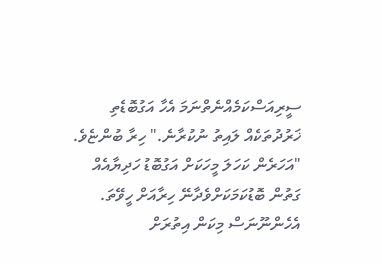ސީރިއަސްކަމެއްނެތްނަމަ އެހާ އަގުބޮޑެތި ޚަރުދުތަކެއް ލައިތު ނުކުރާނެ." ހިރާ ބުންޏެވެ.
"އަހަރެން ކަހަލަ މީހަކަށް އަގުބޮޑު ހަދިޔާއެއް ގަތުން ބޮޑުކަމަކަށްވެދާނޭ ހިރާއަށް ހީވޭތަ. އެހެންނޫނަސް މިކަން އިތުރަށް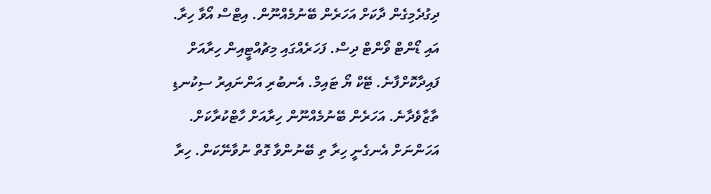ދިގުދެމިގެން ދާކަށް އަހަރެން ބޭނުމެއްނޫން. އިޓްސް އޯވާ ހިރާ. އައި ޑޯންޓް ވޯންޓް ދިސް. ފަހަރެއްގައި މިޗުއްޓީއިން ހިރާއަށް ފައިދާކޮށްފާނެ. ޓޭކް ޔޯ ޓައިމް. އެނބުރި އަންނައިރު ސިކުނޑި ތާޒާވެދާނެ. އަހަރެން ބޭނުމެއްނޫން ހިރާއަށް ހާޓްކުރާކަށް. އަހަންނަށް އެނގެނީ ހިރާ ތި ބޭނުންވާ ގޮތް ނުވާނޭކަން. ހިރާ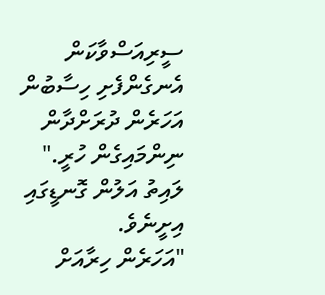ސީރިއަސްވާކަން އެނގެންފެށި ހިސާބުން އަހަރެން ދުރަށްދާން ނިންމައިގެން ހުރީ." ލައިތު އަލުން ގޮނޑީގައި އިށީނެވެ.
"އަހަރެން ހިރާއަށް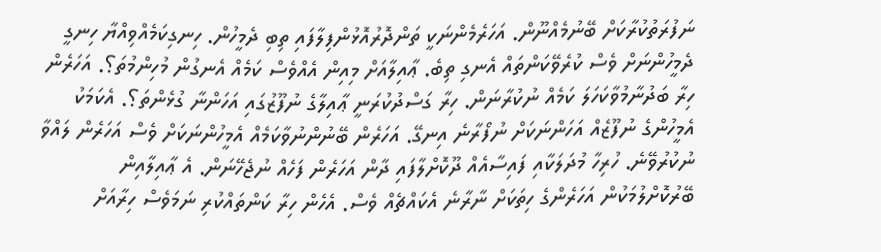ނަފުރަތުކުރާކަށް ބޭނުމެއްނޫން. އަހަރެމެންނަކީ ތަންދޮރުއޮޅުންފިލާފައި ތިބި ދެމީހުން. ހިނގިކަމެއްވިއްޔާ ހިނގީ ދެމީހުންނަށް ވެސް ކުރެވޭކަންތައް އެނގި ތިބެ. ޢާއިލާއަށް މިއިން އެއްވެސް ކަމެއް އެނގުން މުހިންމުތަ؟. އަހަރެން ހިރާ ބަދުނާމުވާކަހަލަ ކަމެއް ނުކުރާނަން. ހިރާ ގަސްދުކުރަނީ ޢާއިލާގެ ނުފޫޒުގައި އަހަންނާ ގުޅެންތަ؟. އެކަމަކު އެމީހުންގެ ނުފޫޒެއް އަހަންނަކަށް ނުފޯރާނެ އިނގޭ. އަހަރެން ބޭނުންނުވާކަމެއް އެމީހުންނަކަށް ވެސް އަހަރެން ލައްވާ ނުކުރުވޭނެ. ހުރިހާ މުދަލަކާއި ފައިސާއެއް ދޫކޮށްލާފައި ދާން އަހަރެން ފަހެއް ނުޖެހޭނަން. އެ ޢާއިލާއިން ބޭރުކޮށްލުމަކުން އަހަރެންގެ ހިތަކަށް ނާރާނެ އެކައްޗެއް ވެސް. އެހެން ހިރާ ކަންތައްކުރި ނަމަވެސް ހިރާއަށް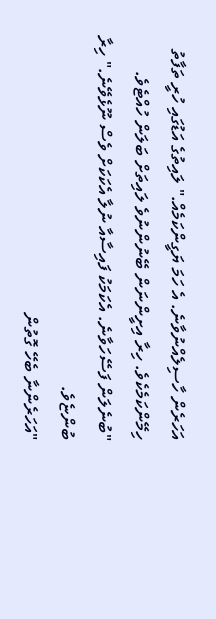އަހަރެން ހާސިލެއްނުވާނެ. އެ ހަމަ ޔަގީންކަމެއް." ލައިތުގެ އަޑުގައި ހުރީ ތަފާތު ހިމޭންކަމެކެވެ. ހިރާ އިށީންނަން ބޭނުންނުވެ ލައިތަށް ބަލަން ހުއްޓެވެ.
"ބުނެލަން ފަސޭހަވާނެ. އެކަމަކު ފައިސާއާ ނުލާ އެކަކަށް ވެސް ނޫޅެވޭނެ." ހިރާ ބުންޏެވެ.
"އަހަރެންނާ ބެހޭ ގޮތުން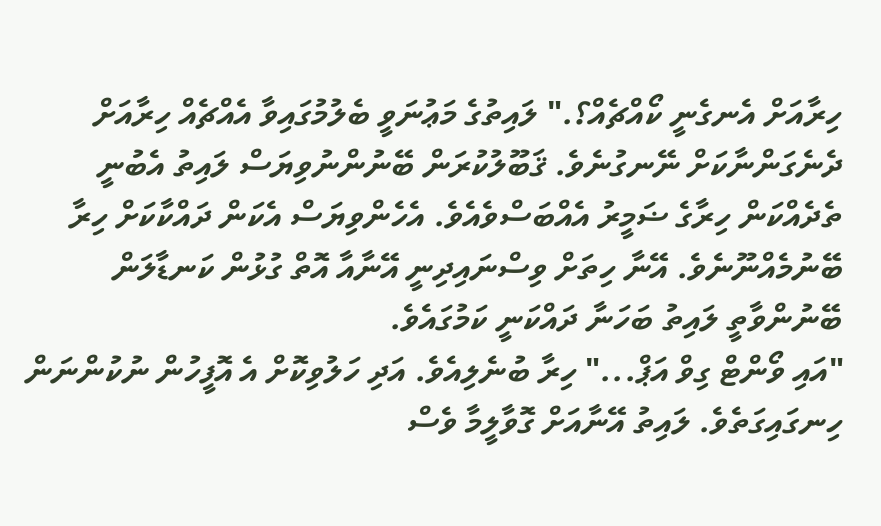ހިރާއަށް އެނގެނީ ކޯއްޗެއް؟." ލައިތުގެ މަޢުނަވީ ބެލުމުގައިވާ އެއްޗެއް ހިރާއަށް ދެނެގަންނާކަށް ނޭނގުނެވެ. ޤަބޫލުކުރަން ބޭނުންނުވިޔަސް ލައިތު އެބުނީ ތެދެއްކަން ހިރާގެ ޟަމީރު އެއްބަސްވެއެވެ. އެހެންވިޔަސް އެކަން ދައްކާކަށް ހިރާ ބޭނުމެއްނޫނެވެ. އޭނާ ހިތަށް ވިސްނައިދިނީ އޭނާއާ އޮތް ގުޅުން ކަނޑާލަން ބޭނުންވާތީ ލައިތު ބަހަނާ ދައްކަނީ ކަމުގައެވެ.
"އައި ވޯންޓް ގިވް އަޕް..." ހިރާ ބުނެލިއެވެ. އަދި ހަލުވިކޮށް އެ އޮފީހުން ނުކުންނަން ހިނގައިގަތެވެ. ލައިތު އޭނާއަށް ގޮވާލީމާ ވެސް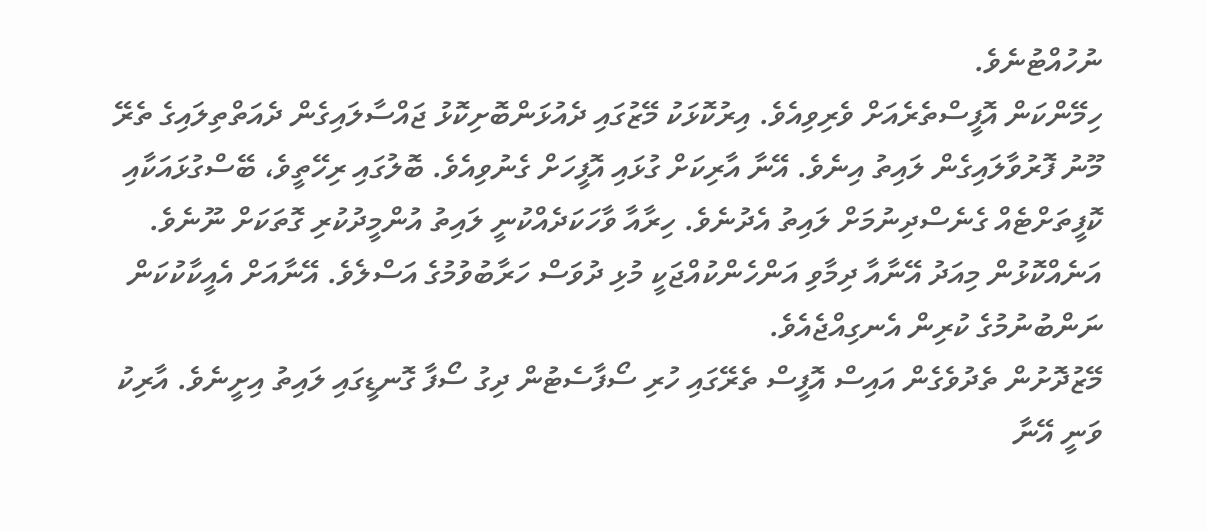ނުހުއްޓުނެވެ.
ހިމޭންކަން އޮފީސްތެރެއަށް ވެރިވިއެވެ. އިރުކޮޅަކު މޭޒުގައި ދެއުޅަންބޮށިކޮޅު ޖައްސާލައިގެން ދެއަތްތިލައިގެ ތެރޭ މޫނު ފޮރުވާލައިގެން ލައިތު އިނެވެ. އޭނާ އާރިކަށް ގުޅައި އޮފީހަށް ގެނުވިއެވެ. ބޮލުގައި ރިހޭތީވެ، ބޭސްގުޅައަކާއި ކޮފީތަށްޓެއް ގެނެސްދިނުމަށް ލައިތު އެދުނެވެ. ހިރާއާ ވާހަކަދެއްކުނީ ލައިތު އުންމީދުކުރި ގޮތަކަށް ނޫނެވެ. އަނެއްކޮޅުން މިއަދު އޭނާއާ ދިމާވި އަންހެންކުއްޖަކީ މުޅި ދުވަސް ހަރާބުވުމުގެ އަސްލެވެ. އޭނާއަށް އެއީކާކުކަން ނަންބުނުމުގެ ކުރިން އެނގިއްޖެއެވެ.
މޭޒުދޮށުން ތެދުވެގެން އައިސް އޮފީސް ތެރޭގައި ހުރި ސޯފާސެޓުން ދިގު ސޯފާ ގޮނޑީގައި ލައިތު އިށީނެވެ. އާރިކު ވަނީ އޭނާ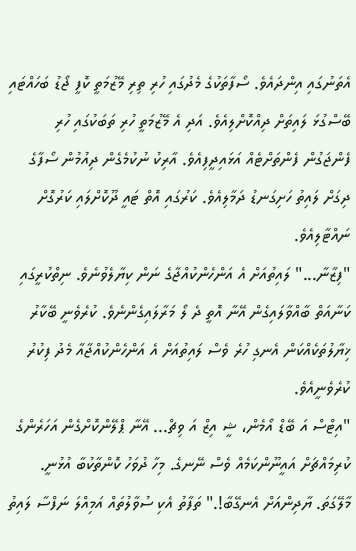އެތަނުގައި އިންދައެވެ. ސޯފާތަކުގެ މެދުގައި ހުރި ތިރި މޭޒުމަތީ ކޮފީ ޖޯޑު ބަހައްޓައި ބޭސްގުޅަ ލައިތަށް ދިއްކޮށްލިއެވެ. އަދި އެ މޭޒުމަތީ ހުރި ތަބަކުގައި ހުރި ފެންޖަގުން ފެންތަށްޓެއް އަޅައިދީފިއެވެ. އާރިކު ނުކުމެގެން ދިއުމުން ސޯފާގެ ދިގަށް ލައިތު ހަށިގަނޑު ދަމާލިއެވެ. ކަރުގައި އޮތް ޓައީ ދޫކޮށްލައި ކަރުގޮށް ނައްޓާލިއެވެ.
"ފިޒާނާ..." ލައިތުއަށް އެ އަންހެންކުއްޖާގެ ނަން ކިޔާލެވުނެވެ. ނިތްކުރީގައި ކަނާއަތް ބާއްވާލައިގެން އޭނާ އޮތީ ދެ ލޯ މަރާލައިގެންނެވެ. ކުރެވެނީ ބޭކާރު ޚިޔާލުތަކެއްކަން އެނގި ހުރެ ވެސް ލައިތުއަށް އެ އަންހެންކުއްޖާއާ މެދު ފިކުރު ކުރެވެނީއެވެ.
"އިޓްސް އަ ބޭޑް އޯމެން، ޝީ އިޒް އަ ވިޗް... އޭނާ ޕްލޭންކޮށްގެން އަހަރެންގެ ކުރިމައްޗަށް އައީނޫންކަމެއް ވެސް ނޭނގެ. މިހާ ދުވަހު ކޮންތާކުބާ އުޅުނީ. މާލޭގަތަ. ޔާދިންއަށް އެނގޭބާ!." ތަފާތު އެކި ސުވާލުތައް އަމިއްލަ ނަފްސާ ލައިތު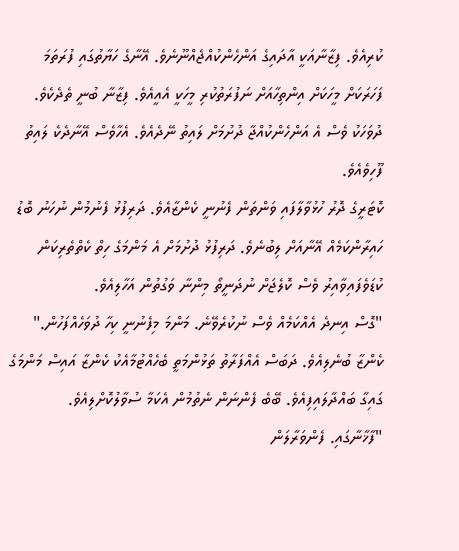ކުރިއެވެ. ފިޒާނާއަކީ އާދައިގެ އަންހެންކުއްޖެއްނޫނެވެ. އޭނާގެ ހަޔާތުގައި ފުރަތަމަ ފަހަރަކަށް މީހަކަށް އިންތިހާއަށް ނަފުރަތުކުރި މީހަކީ އެއީއެވެ. ފިޒާނާ ބުނީ ތެދެކެވެ. ދުވަހަކު ވެސް އެ އަންހެންކުއްޖާ ދުށުމަށް ލައިތު ނޭދެއެވެ. އެހާވެސް އޭނާދެކެ ލައިތު ފޫހިވެއެވެ.
ކޮޓަރީގެ ދޮރު ހުޅުވާލާފައި ވަންތަން ފެނުނީ ކެންޒާއެވެ. ދަރިފުޅު ފެނުމުން ނުހަނު ބޮޑު ހައިރާންކަމެއް އޭނާއަށް ލިބުނެވެ. ދަރިފުޅު ދުށުމަށް އެ މަންމަގެ ހިތް ކެތްތެރިކަން ކުޑަވެފައިވާއިރު ވެސް ކޮލެޖަށް ނުދަނީތޯ މިންނާ ވަގުތުން އަހާލިއެވެ.
"ގޮސް އިނދެ އެއްކަމެއް ވެސް ނުކުރެވޭނެ. މަންމަ މިފެނުނީ ކިހާ ދުވަހެއްފަހުން." ކެންޒާ ބުނެލިއެވެ. ދަބަސް އެއްފަރާތު ތަޅުންމަތީ ބެހެއްޓުމާއެކު ކެންޒާ އައިސް މަންމަގެ ގައިގާ ބައްދާލައިފިއެވެ. ބޭބެ ފެންނަން ނެތުމުން އެކަމާ ސުވާލުކޮށްލިއެވެ.
"ފާޚާނާގައި. ފެންވަރާލަން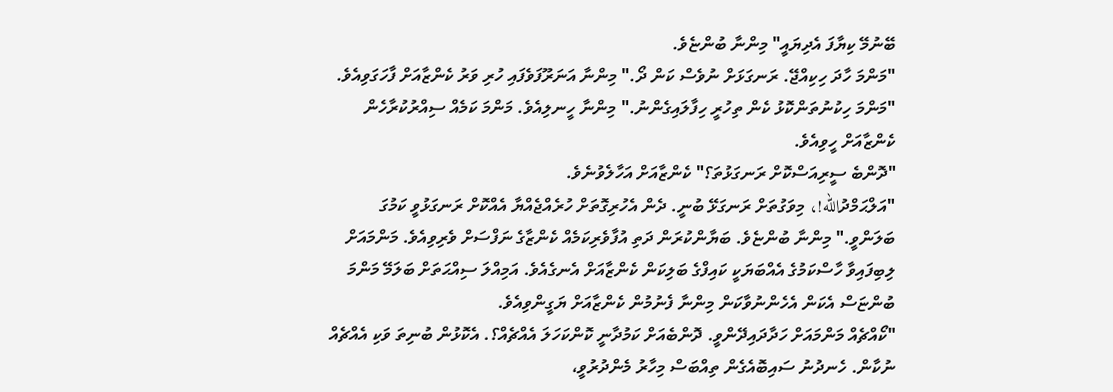ބޭނުމޭ ކިޔާފަ އެދިޔައީ" މިންނާ ބުންޏެވެ.
"މަންމަ ހާދަ ހިކިއްޖޭ. ރަނގަޅަށް ނުވެސް ކަން ދޯ." މިންނާ އަނަރޫފަވެފައި ހުރި ވަރު ކެންޒާއަށް ފާހަގަވިއެވެ.
"މަންމަ ހިކުނުތަންކޮޅު ކެން ތިހުރީ ހިފާލައިގެންނު." މިންނާ ހީނލިއެވެ. މަންމަ ކަމެއް ސިއްރުކުރާހެން ކެންޒާއަށް ހީވިއެވެ.
"ދޮންބެ ސީރިއަސްކޮށް ރަނގަޅުތަ؟" ކެންޒާއަށް އަހާލެވުނެވެ.
"އަލްޙަމްދުالله!، މިވަގުތަށް ރަނގަޅޭ ބުނީ. ދެން އެހުރިގޮތަށް ހުރެއްޖެއްޔާ އެއްކޮށް ރަނގަޅުވީ ކަމުގަ ބަލަންވީ." މިންނާ ބުންޏެވެ. ބަޔާންކުރަން ދަތި އުފާވެރިކަމެއް ކެންޒާގެ ނަފްސަށް ވެރިވިއެވެ. މަންމައަށް ލިބިފައިވާ ހާސްކަމުގެ އެއްބަޔަކީ ކައިފްގެ ބަލިކަން ކެންޒާއަށް އެނގެއެވެ. އަމިއްލަ ސިއްޙަތަށް ބަލަމޭ މަންމަ ބުންޏަސް އެކަން އެހެންނުވާކަން މިންނާ ފެނުމުން ކެންޒާއަށް ޔަގީންވިއެވެ.
"ކޯއްޗެއް މަންމައަށް ހަދާދައިދޭންވީ. ދޮންބެއަށް ކަމުދާނީ ކޮންކަހަލަ އެއްޗެއް؟. އެކޮޅުން ބުނިތަ ވަކި އެއްޗެއް ނުކާން. ހެނދުނު ސައިބޮއެގެން ތިއްބަސް މިހާރު މެންދުރުވީ،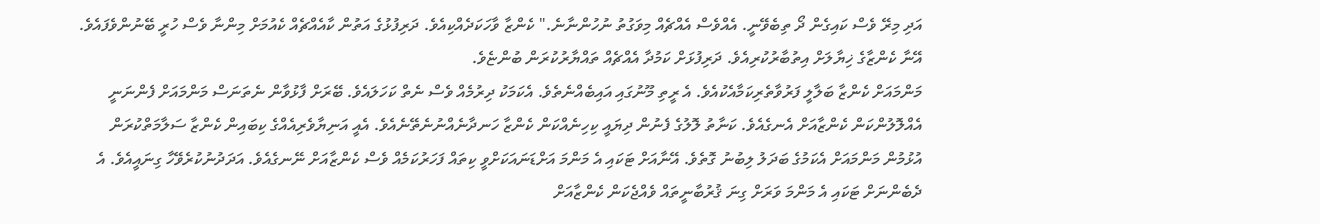އަދި މިރޭ ވެސް ކައިގެން ދޯ ތިބެވޭނީ. އެއްވެސް އެއްޗެއް މިވަގުތު ނުހުންނާނެ." ކެންޒާ ވާހަކަދެއްކިއެވެ. ދަރިފުޅުގެ އަތުން ކާއެއްޗެއް ކެއުމަށް މިންނާ ވެސް ހުރީ ބޭނުންވެފައެވެ. އޭނާ ކެންޒާގެ ޚިޔާލަށް އިތުބާރުކުރިއެވެ. ދަރިފުޅަށް ކަމުދާ އެއްޗެއް ތައްޔާރުކުރަން ބުންޏެވެ.
މަންމައަށް ކެންޒާ ބަލާލީ ފަރުވާތެރިކަމާއެކުއެވެ. އެ ރީތި މޫނުގައި އައިބެއްނެތެވެ. އެކަމަކު ދިރުމެއް ވެސް ނެތް ކަހަލައެވެ. ބޭރަށް ފާޅުވާން ނެތަނަސް މަންމައަށް ފެންނަނީ އެއްލޮލުންކަން ކެންޒާއަށް އެނގެއެވެ. ކަނާތު ލޮލުގެ ފެނުން ދިޔައީ ކިހިނެއްކަން ކެންޒާ ހަނދާނެއްނުނެތޭނެއެވެ. އެއީ އަނިޔާވެރިއެއްގެ ކިބައިން ކެންޒާ ސަލާމަތްކުރަން އުޅުމުން މަންމައަށް އެކަމުގެ ބަދަލު ލިބުނު ގޮތެވެ. އޭނާއަށް ޓަކައި އެ މަންމަ އަށްޑަނައަކަށްވީ ކިތައް ފަހަރުކަމެއް ވެސް ކެންޒާއަށް ނޭނގެއެވެ. އަދަދުނުކުރެވޭހާ ގިނައީއެވެ. އެ ދެބެންނަށް ޓަކައި އެ މަންމަ ވަރަށް ގިނަ ޤުރުބާނީތައް ވެއްޖެކަން ކެންޒާއަށް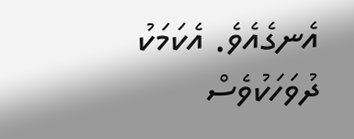އެނގެއެވެ. އެކަމަކު ދުވަހަކުވެސް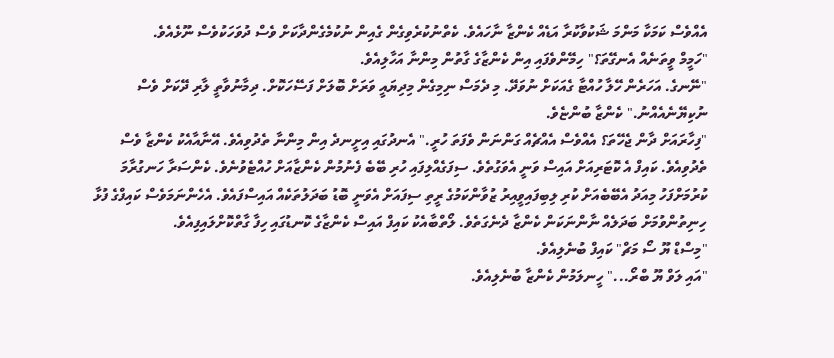އެއްވެސް ކަމަކާ މަންމަ ޝަކުވާކުރާ އަޑެއް ކެންޒާ ނާހައެވެ. ކެތްނުކުރެވިގެން ގެއިން ނުކުމެގެންދާކަށް ވެސް ދުވަހަކުވެސް ނޫޅެއެވެ.
"ހަމީމް ވީތަނެއް އެނގޭތަ؟" ހިމޭންވެފައި އިން ކެންޒާގެ ގާތުން މިންނާ އަހާލިއެވެ.
"ނޭނގެ. އަހަރެން ހޭލާ ހުއްޓާ ގެއަކަށް ނުވަދޭ. މި ދެމަސް ނިމިގެން މިދިޔައީ ވަރަށް ބޮލަށް ފަސޭހަކޮށް. ދިމާނުވާތީ ލާރި ދޭކަށް ވެސް ނުކިޔޭނެއެއްނު." ކެންޒާ ބުންޏެވެ.
"ފިހާރައަށް ދާން ޖެހޭތަ؟ އެއްވެސް އެއްޗެއް ގަންނަން ވެފަތަ ހުރީ." އެނދުގައި އިށީނދެ އިން މިންނާ ތެދުވިއެވެ. އޭނާއާއެކު ކެންޒާ ވެސް ތެދުވިއެވެ. ކައިފް އެ ކޮޓަރިއަށް އައިސް ވަނީ އެވަގުތެވެ. ސިފަގެއްލިފައި ހުރި ބޭބެ ފެނުމުން ކެންޒާއަށް ހުއްޓެވުނެވެ. ކެންސަރާ ހަނގުރާމަ ކުރުމަށްފަހު މިއަދު އެބޭބެއަށް ކުރި ލިބިފައިވީއިރު ޒުވާންކަމުގެ ރީތި ސިފައަށް އެވަނީ ބޮޑު ބަދަލުތަކެއް އައިސްފައެވެ. އެހެންނަމަވެސް ކައިފްގެ ފުޅާ ހިނިތުންވުމަށް ބަދަލެއް ނާންނަކަން ކެންޒާ ދެނެގަތެވެ. ލޯތްބާއެކު ކައިފް އައިސް ކެންޒާގެ ކޮނޑުގައި ހިފާ ގާތްކޮށްލައިފިއެވެ.
"މިސްޑް ޔޫ ސޯ މަޗް" ކައިފް ބުނެލިއެވެ.
"އައި ލަވް ޔޫ ބްރޯ..." ހީނލަމުން ކެންޒާ ބުނެލިއެވެ.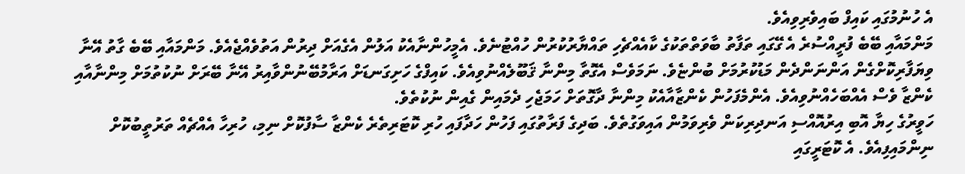އެ ހުނުމުގައި ކައިފް ބައިވެރިވިއެވެ.
މަންމައާއި ބޭބެ ފުރީއްސުރެ އެ ގޭގައި ތަފާތު ބާވަތްތަކުގެ ކާއެއްޗެހި ތައްޔާރުކުރުން ހުއްޓުނެވެ. އެމީހުންނާއެކު އަލުން އެގެއަށް ދިރުން އަތުވެއްޖެއެވެ. މަންމައާއި ބޭބެ ގާތު އޭނާ ވިޔަފާރިކޮށްގެން އަންނަންދެން މަޑުކުރުމަށް ބުންޏެވެ. ނަމަވެސް އެގޮތާ މިންނާ ޤަބޫލެއްނުވިއެވެ. ކައިފްގެ ހަށިގަނޑަށް އަރާމުބޭނުންވާއިރު އޭނާ ބޭރަށް ނުކުތުމަށް މިންނާއާއި ކެންޒާ ވެސް އެއްބަހެއްނުވިއެވެ. އެންމެފަހުން ކެންޒާއާއެކު މިންނާ ދާގޮތަށް ހަމަޖެހި ދެމައިން ގެއިން ނުކުތެވެ.
ހަވީރުގެ ހިޔާ އޮބި އިރުއޮއްސި އަނދިރިކަން ވެރިވަމުން އައިވަގުތެވެ. ބަދިގެ ފަރާތުގައި ފަހުން ހަދާފައި ހުރި ކޮޓަރިތެރެ ކެންޒާ ސާފުކޮށް ނިމި، ހުރިހާ އެއްޗެއް ތަރުތީބުކޮށް ނިންމައިފިއެވެ. އެ ކޮޓަރީގައި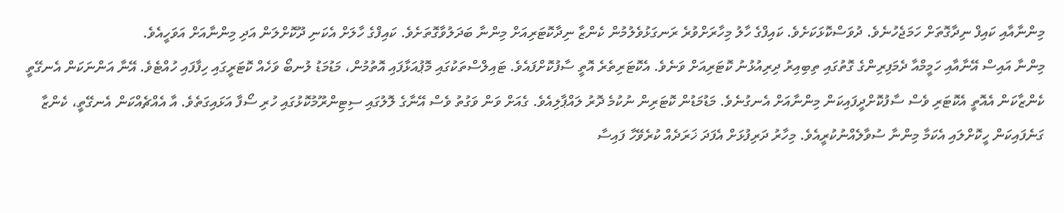މިންނާއާއި ކައިފް ނިދާގޮތަށް ހަމަޖެހުނެވެ. ދުވަސްކޮޅަކަށެވެ. ކައިފްގެ ހާލު މިހާރަށްވުރެ ރަނގަޅުވެލުމުން ކެންޒާ ނިދާކޮޓަރިއަށް މިންނާ ބަދަލުވާގޮތަށެވެ. ކައިފްގެ ހާލަށް އެކަނި ދޫކޮށްލަން އަދި މިންނާއަށް އަވަހީއެވެ.
މިންނާ އައިސް އޭނާއާއި ހަމީމްއާ ދެމަފިރިންގެ ގޮތުގައި ތިބިއިރު ދިރިއުޅުނު ކޮޓަރިއަށް ވަނެވެ. އެކޮޓަރިތެރެ އޮތީ ސާފުކޮށްފައެވެ. ޓައިލްސްތަކުގައި މޮޕުއަޅާފައި އޮތުމުން، މަޑުމަޑު ލުނބޯ ވަހެއް ކޮޓަރީގައި ހިފާފައި ހުއްޓެވެ. އޭނާ އަންނަކަން އެނގޭތީ ކެންޒާކަން އެއޮތީ އެކޮޓަރި ވެސް ސާފުކޮށްދީފައިކަން މިންނާއަށް އެނގުނެވެ. މަޑުމަޑުން ކޮޓަރިން ނުކުމެ ދޮރު ލައްޕާލިއެވެ. ގެއަށް ވަން ވަގުތު ވެސް އޭނާގެ ލޮލުގައި ސިޓިންރޫމުކޮޅުގައި ހުރި ސޯފާ އަޅައިގަތެވެ. އާ އެއްޗެއްކަން އެނގޭތީ، ކެންޒާ ގަނެފައިކަން ހީކޮށްލައި އެކަމާ މިންނާ ސުވާލެއްނުކުރީއެވެ. މިހާރު ދަރިފުޅަށް އެފަދަ ޚަރަދެއް ކުރެވޭހާ ފައިސާ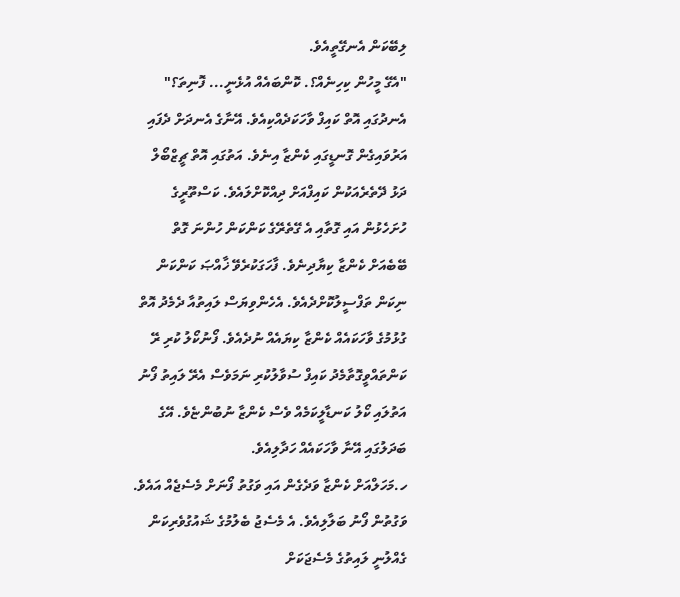ލިބޭކަން އެނގޭތީއެވެ.
"އެގޭ މީހުން ކިހިނެއް؟. ކޮންބައެއް އުޅެނީ... ފޮނިތަ؟" އެނދުގައި އޮތް ކައިފް ވާހަކަދެއްކިއެވެ. އޭނާގެ އެނދަށް ދެފައި އަރުވައިގެން ގޮނޑީގައި ކެންޒާ އިނެވެ. އަތުގައި އޮތް ޗީޒްބޯލް ދަޅު ދޭތެރެއަކުން ކައިފްއަށް ދިއްކޮށްލައެވެ. ކަސްތޫރީގެ ހުށަހެޅުން އައި ގޮތާއި އެ ގޭތެރޭގެ ކަންކަން ހުންނަ ގޮތް ބޭބެއަށް ކެންޒާ ކިޔާދިނެވެ. ފާހަގަކުރެވޭ ޚާއްޞަ ކަންކަން ނިކަން ތަފްސީލުކޮށްދެއެވެ. އެހެންވިޔަސް ލައިތުއާ ދެމެދު އޮތް ގުޅުމުގެ ވާހަކައެއް ކެންޒާ ކިޔައެއް ނުދެއެވެ. ފޯނުކޯލު ކުރި ރޭ ކަންތައްވީގޮތާމެދު ކައިފް ސުވާލުކުރި ނަމަވެސް އެރޭ ލައިތު ފޯނު އަތުލައި ކޯލު ކަނޑާލީކަމެއް ވެސް ކެންޒާ ނުބުންޏެވެ. އޭގެ ބަދަލުގައި އޭނާ ވާހަކައެއް ހަދާލިއެވެ.
ހ.މަހަލްއަށް ކެންޒާ ވަދެގެން އައި ވަގުތު ފޯނަށް މެސެޖެއް އައެވެ. ވަގުތުން ފޯނު ބަލާލިއެވެ. އެ މެސެޖު ބެލުމުގެ ޝައުގުވެރިކަން ގެއްލުނީ ލައިތުގެ މެސެޖަކަށް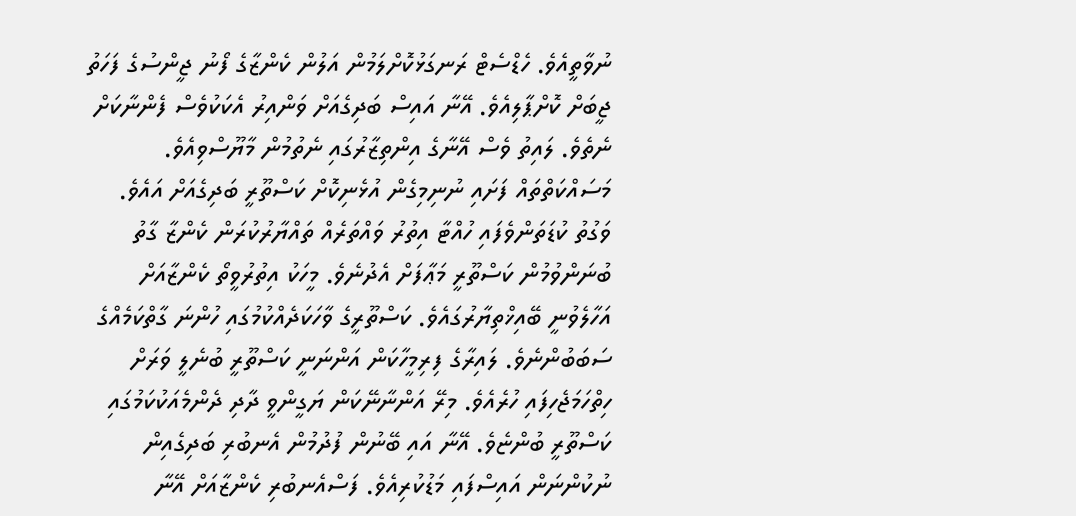ނުވާތީއެވެ. ހެޑްސެޓް ރަނގަޅުކޮށްލަމުން އަލުން ކެންޒާގެ ފޯނު ޖީންސުގެ ފަހަތު ޖީބަށް ކޮށްޕާލިއެވެ. އޭނާ އައިސް ބަދިގެއަށް ވަންއިރު އެކަކުވެސް ފެންނާކަށް ނެތެވެ. ލައިތު ވެސް އޭނާގެ އިންތިޒާރުގައި ނެތުމުން މާޔޫސްވިއެވެ.
މަސައްކަތްތައް ފަށައި ނުނިމިގެން އުޅެނިކޮށް ކަސްތޫރީ ބަދިގެއަށް އައެވެ. ވަގުތު ކުޑަތަންވެފައި ހުއްޓާ އިތުރު ވައްތަރެއް ތައްޔާރުކުރަން ކެންޒާ ގާތު ބުނަންވުމުން ކަސްތޫރީ މަޢާފަށް އެދުނެވެ. މީހަކު އިތުރުވީތޯ ކެންޒާއަށް އަހާލެވުނީ ބޭއިޚްތިޔާރުގައެވެ. ކަސްތޫރީގެ ވާހަކަދެއްކުމުގައި ހުންނަ ގާތްކަމެއްގެ ސަބަބުންނެވެ. ލައިރާގެ ފިރިމީހާކަން އަންނަނީ ކަސްތޫރީ ބުނެލީ ވަރަށް ހިތްހަމަޖެހިފައި ހުރެއެވެ. މިރޭ އަންނާނޭކަން ޔަގީންވީ ދާދި ދެންމެއަކުކަމުގައި ކަސްތޫރީ ބުންޏެވެ. އޭނާ އައި ބޭނުން ފުދުމުން އެނބުރި ބަދިގެއިން ނުކުންނަން އައިސްފައި މަޑުކުރިއެވެ. ފަސްއެނބުރި ކެންޒާއަށް އޭނާ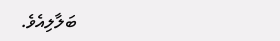ބަލާލިއެވެ.